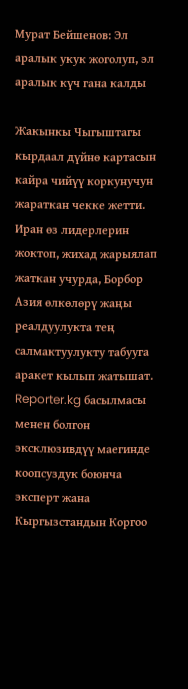Мурат Бейшенов: Эл аралык укук жоголуп, эл аралык күч гана калды

Жакынкы Чыгыштагы кырдаал дүйнө картасын кайра чийүү коркунучун жараткан чекке жетти. Иран өз лидерлерин жоктоп, жихад жарыялап жаткан учурда, Борбор Азия өлкөлөрү жаңы реалдуулукта тең салмактуулукту табууга аракет кылып жатышат. Reporter.kg басылмасы менен болгон эксклюзивдүү маегинде коопсуздук боюнча эксперт жана Кыргызстандын Коргоо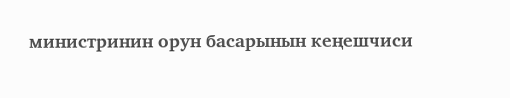министринин орун басарынын кеңешчиси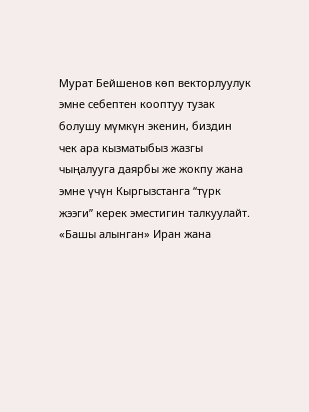Мурат Бейшенов көп векторлуулук эмне себептен кооптуу тузак болушу мүмкүн экенин, биздин чек ара кызматыбыз жазгы чыңалууга даярбы же жокпу жана эмне үчүн Кыргызстанга “түрк жээги” керек эместигин талкуулайт.
«Башы алынган» Иран жана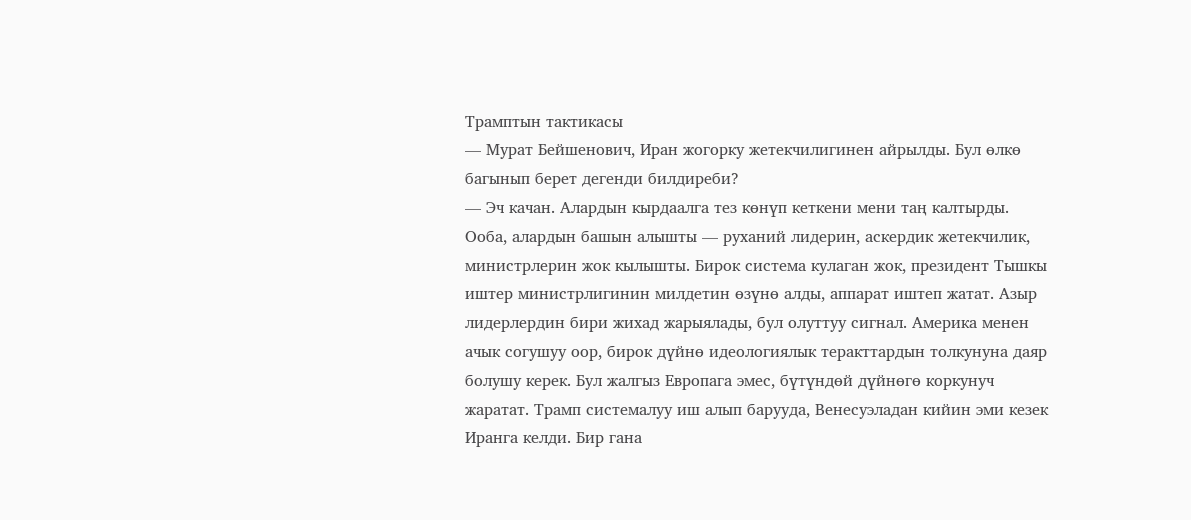Трамптын тактикасы
— Мурат Бейшенович, Иран жогорку жетекчилигинен айрылды. Бул өлкө багынып берет дегенди билдиреби?
— Эч качан. Алардын кырдаалга тез көнүп кеткени мени таң калтырды. Ооба, алардын башын алышты — руханий лидерин, аскердик жетекчилик, министрлерин жок кылышты. Бирок система кулаган жок, президент Тышкы иштер министрлигинин милдетин өзүнө алды, аппарат иштеп жатат. Азыр лидерлердин бири жихад жарыялады, бул олуттуу сигнал. Америка менен ачык согушуу оор, бирок дүйнө идеологиялык теракттардын толкунуна даяр болушу керек. Бул жалгыз Европага эмес, бүтүндөй дүйнөгө коркунуч жаратат. Трамп системалуу иш алып барууда, Венесуэладан кийин эми кезек Иранга келди. Бир гана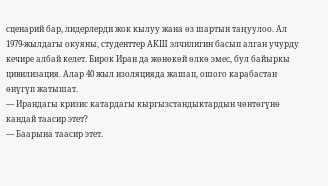сценарий бар, лидерлерди жок кылуу жана өз шартын таңуулоо. Ал 1979-жылдагы окуяны, студенттер АКШ элчилигин басып алган учурду кечире албай келет. Бирок Иран да жөнөкөй өлкө эмес, бул байыркы цивилизация. Алар 40 жыл изоляцияда жашап, ошого карабастан өнүгүп жатышат.
— Ирандагы кризис катардагы кыргызстандыктардын чөнтөгүнө кандай таасир этет?
— Баарына таасир этет.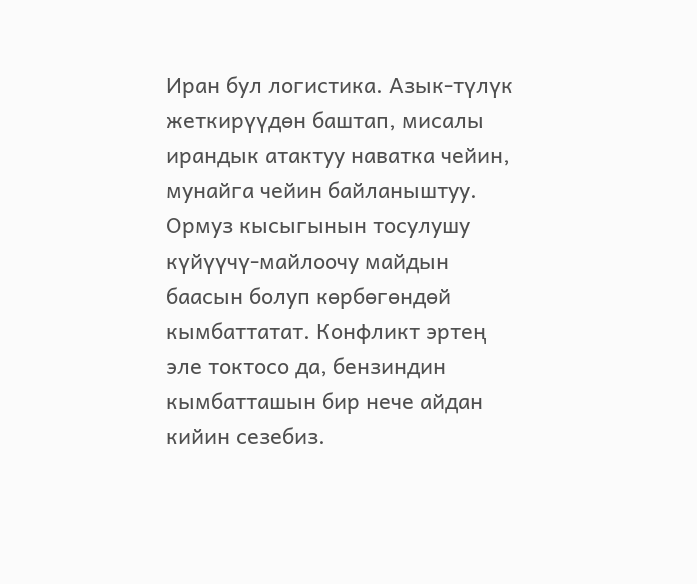Иран бул логистика. Азык-түлүк жеткирүүдөн баштап, мисалы ирандык атактуу наватка чейин, мунайга чейин байланыштуу. Ормуз кысыгынын тосулушу күйүүчү-майлоочу майдын баасын болуп көрбөгөндөй кымбаттатат. Конфликт эртең эле токтосо да, бензиндин кымбатташын бир нече айдан кийин сезебиз.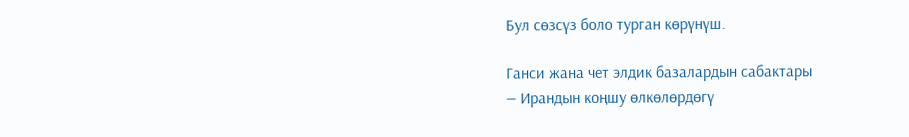Бул сөзсүз боло турган көрүнүш.

Ганси жана чет элдик базалардын сабактары
— Ирандын коңшу өлкөлөрдөгү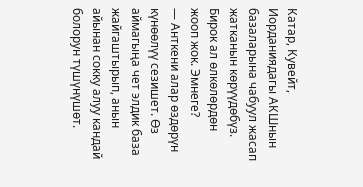Катар, Кувейт, Иорданиядагы АКШнын базаларына чабуул жасап жатканын көрүүдөбүз. Бирок ал өлкөлөрдөн жооп жок. Эмнеге?
— Анткени алар өздөрүн күнөөлүү сезишет. Өз аймагыңа чет элдик база жайгаштырып, анын айынан сокку алуу кандай болорун түшүнүшөт.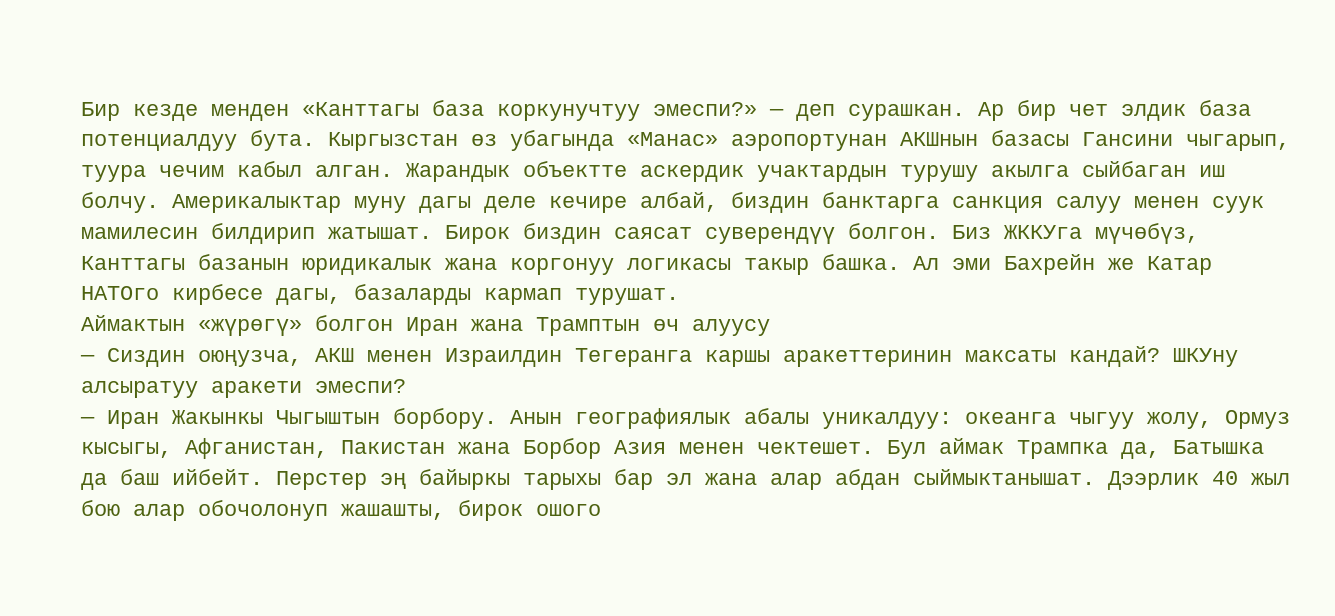Бир кезде менден «Канттагы база коркунучтуу эмеспи?» — деп сурашкан. Ар бир чет элдик база потенциалдуу бута. Кыргызстан өз убагында «Манас» аэропортунан АКШнын базасы Гансини чыгарып, туура чечим кабыл алган. Жарандык объектте аскердик учактардын турушу акылга сыйбаган иш болчу. Америкалыктар муну дагы деле кечире албай, биздин банктарга санкция салуу менен суук мамилесин билдирип жатышат. Бирок биздин саясат суверендүү болгон. Биз ЖККУга мүчөбүз, Канттагы базанын юридикалык жана коргонуу логикасы такыр башка. Ал эми Бахрейн же Катар НАТОго кирбесе дагы, базаларды кармап турушат.
Аймактын «жүрөгү» болгон Иран жана Трамптын өч алуусу
— Сиздин оюңузча, АКШ менен Израилдин Тегеранга каршы аракеттеринин максаты кандай? ШКУну алсыратуу аракети эмеспи?
— Иран Жакынкы Чыгыштын борбору. Анын географиялык абалы уникалдуу: океанга чыгуу жолу, Ормуз кысыгы, Афганистан, Пакистан жана Борбор Азия менен чектешет. Бул аймак Трампка да, Батышка да баш ийбейт. Перстер эң байыркы тарыхы бар эл жана алар абдан сыймыктанышат. Дээрлик 40 жыл бою алар обочолонуп жашашты, бирок ошого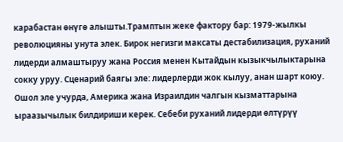карабастан өнүгө алышты.Трамптын жеке фактору бар: 1979-жылкы революцияны унута элек. Бирок негизги максаты дестабилизация, руханий лидерди алмаштыруу жана Россия менен Кытайдын кызыкчылыктарына сокку уруу. Сценарий баягы эле: лидерлерди жок кылуу, анан шарт коюу. Ошол эле учурда, Америка жана Израилдин чалгын кызматтарына ыраазычылык билдириши керек. Себеби руханий лидерди өлтүрүү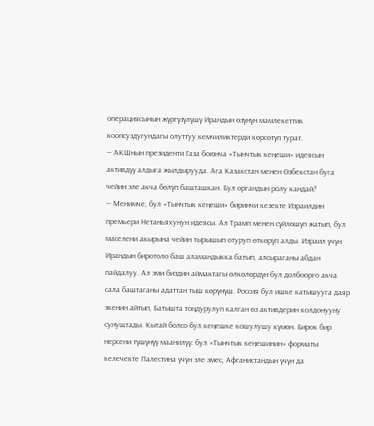операциясынын жүргүзүлүшү Ирандын өзүнүн мамлекеттик коопсуздугундагы олуттуу кемчиликтерди көрсөтүп турат.
— АКШнын президенти Газа боюнча «Тынчтык кеңеши» идеясын активдүү алдыга жылдырууда. Ага Казакстан менен Өзбекстан буга чейин эле акча бөлүп башташкан. Бул органдын ролу кандай?
— Менимче, бул «Тынчтык кеңеши» биринчи кезекте Израилдин премьери Нетаньяхунун идеясы. Ал Трамп менен сүйлөшүп жатып, бул маселени акырына чейин тырышып отуруп өткөрүп алды. Израил үчүн Ирандын биротоло баш аламандыкка батып, алсыраганы абдан пайдалуу. Ал эми биздин аймактагы өлкөлөрдүн бул долбоорго акча сала баштаганы адаттан тыш көрүнүш. Россия бул ишке катышууга даяр экенин айтып, Батышта тоңдурулуп калган өз активдерин колдонууну сунуштады. Кытай болсо бул кеңешке кошулушу күмөн. Бирок бир нерсени түшүнүү маанилүү: бул «Тынчтык кеңешинин» форматы келечекте Палестина үчүн эле эмес, Афганистандын үчүн да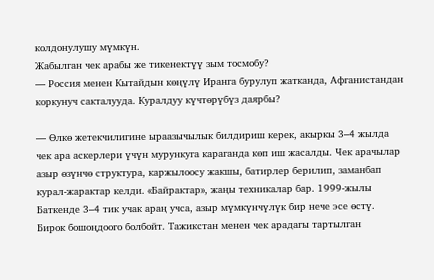колдонулушу мүмкүн.
Жабылган чек арабы же тикенектүү зым тосмобу?
— Россия менен Кытайдын көңүлү Иранга бурулуп жатканда, Афганистандан коркунуч сакталууда. Куралдуу күчтөрүбүз даярбы?

— Өлкө жетекчилигине ыраазычылык билдириш керек, акыркы 3–4 жылда чек ара аскерлери үчүн мурункуга караганда көп иш жасалды. Чек арачылар азыр өзүнчө структура, каржылоосу жакшы, батирлер берилип, заманбап курал-жарактар келди. «Байрактар», жаңы техникалар бар. 1999-жылы Баткенде 3–4 тик учак араң учса, азыр мүмкүнчүлүк бир нече эсе өстү. Бирок бошоңдоого болбойт. Тажикстан менен чек арадагы тартылган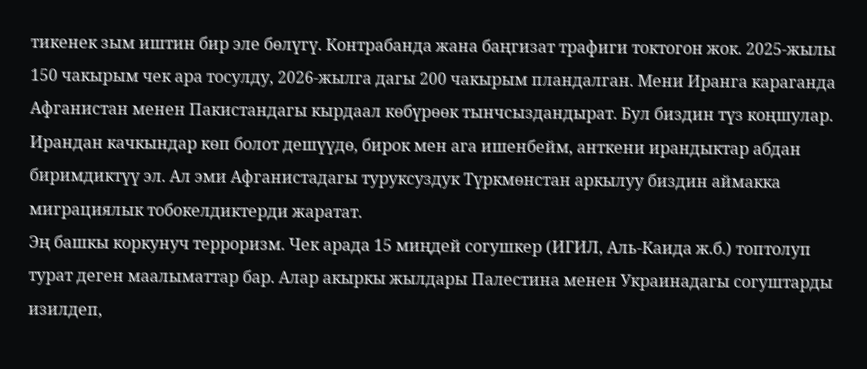тикенек зым иштин бир эле бөлүгү. Контрабанда жана баңгизат трафиги токтогон жок. 2025-жылы 150 чакырым чек ара тосулду, 2026-жылга дагы 200 чакырым пландалган. Мени Иранга караганда Афганистан менен Пакистандагы кырдаал көбүрөөк тынчсыздандырат. Бул биздин түз коңшулар. Ирандан качкындар көп болот дешүүдө, бирок мен ага ишенбейм, анткени ирандыктар абдан биримдиктүү эл. Ал эми Афганистадагы туруксуздук Түркмөнстан аркылуу биздин аймакка миграциялык тобокелдиктерди жаратат.
Эң башкы коркунуч терроризм. Чек арада 15 миңдей согушкер (ИГИЛ, Аль-Каида ж.б.) топтолуп турат деген маалыматтар бар. Алар акыркы жылдары Палестина менен Украинадагы согуштарды изилдеп,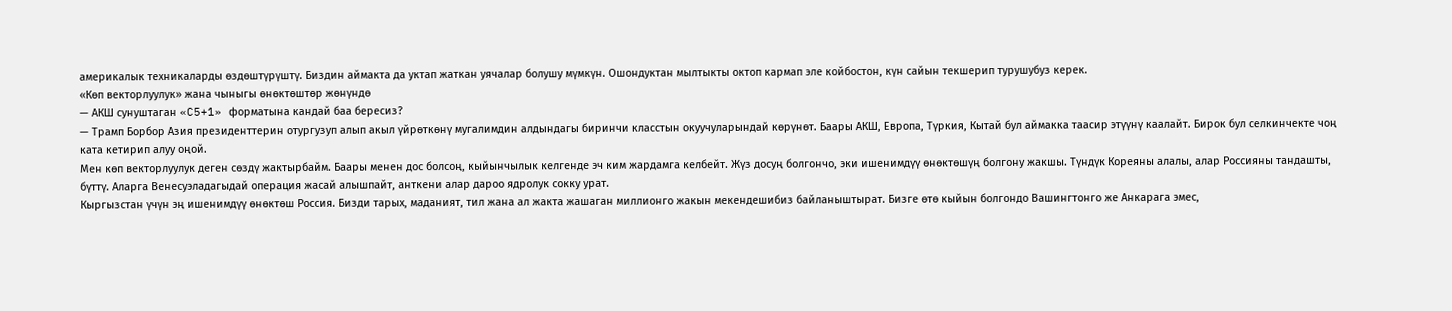америкалык техникаларды өздөштүрүштү. Биздин аймакта да уктап жаткан уячалар болушу мүмкүн. Ошондуктан мылтыкты октоп кармап эле койбостон, күн сайын текшерип турушубуз керек.
«Көп векторлуулук» жана чыныгы өнөктөштөр жөнүндө
— АКШ сунуштаган «C5+1» форматына кандай баа бересиз?
— Трамп Борбор Азия президенттерин отургузуп алып акыл үйрөткөнү мугалимдин алдындагы биринчи класстын окуучуларындай көрүнөт. Баары АКШ, Европа, Түркия, Кытай бул аймакка таасир этүүнү каалайт. Бирок бул селкинчекте чоң ката кетирип алуу оңой.
Мен көп векторлуулук деген сөздү жактырбайм. Баары менен дос болсоң, кыйынчылык келгенде эч ким жардамга келбейт. Жүз досуң болгончо, эки ишенимдүү өнөктөшүң болгону жакшы. Түндүк Кореяны алалы, алар Россияны тандашты, бүттү. Аларга Венесуэладагыдай операция жасай алышпайт, анткени алар дароо ядролук сокку урат.
Кыргызстан үчүн эң ишенимдүү өнөктөш Россия. Бизди тарых, маданият, тил жана ал жакта жашаган миллионго жакын мекендешибиз байланыштырат. Бизге өтө кыйын болгондо Вашингтонго же Анкарага эмес,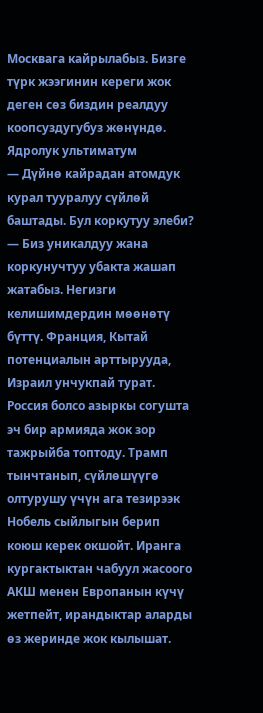Москвага кайрылабыз. Бизге түрк жээгинин кереги жок деген сөз биздин реалдуу коопсуздугубуз жөнүндө.
Ядролук ультиматум
— Дүйнө кайрадан атомдук курал тууралуу сүйлөй баштады. Бул коркутуу элеби?
— Биз уникалдуу жана коркунучтуу убакта жашап жатабыз. Негизги келишимдердин мөөнөтү бүттү. Франция, Кытай потенциалын арттырууда, Израил унчукпай турат. Россия болсо азыркы согушта эч бир армияда жок зор тажрыйба топтоду. Трамп тынчтанып, сүйлөшүүгө олтурушу үчүн ага тезирээк Нобель сыйлыгын берип коюш керек окшойт. Иранга кургактыктан чабуул жасоого АКШ менен Европанын күчү жетпейт, ирандыктар аларды өз жеринде жок кылышат.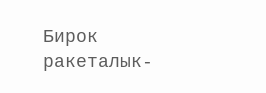Бирок ракеталык-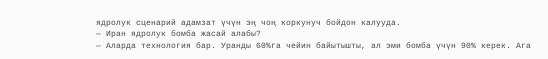ядролук сценарий адамзат үчүн эң чоң коркунуч бойдон калууда.
— Иран ядролук бомба жасай алабы?
— Аларда технология бар. Уранды 60%га чейин байытышты, ал эми бомба үчүн 90% керек. Ага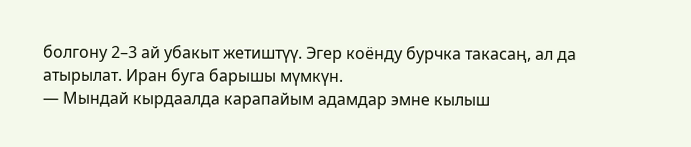болгону 2–3 ай убакыт жетиштүү. Эгер коёнду бурчка такасаң, ал да атырылат. Иран буга барышы мүмкүн.
— Мындай кырдаалда карапайым адамдар эмне кылыш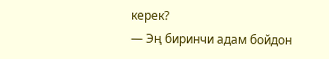керек?
— Эң биринчи адам бойдон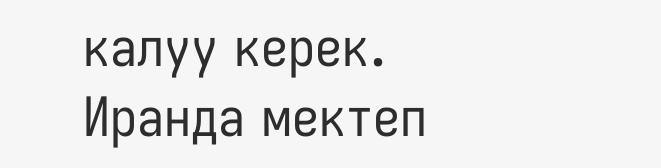калуу керек. Иранда мектеп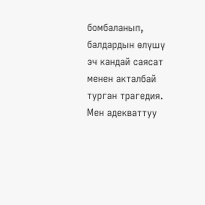бомбаланып, балдардын өлүшү эч кандай саясат менен акталбай турган трагедия. Мен адекваттуу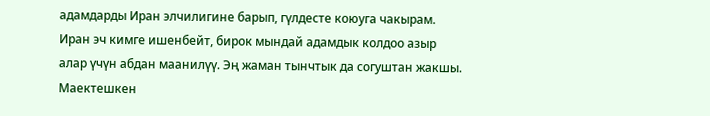адамдарды Иран элчилигине барып, гүлдесте коюуга чакырам. Иран эч кимге ишенбейт, бирок мындай адамдык колдоо азыр алар үчүн абдан маанилүү. Эң жаман тынчтык да согуштан жакшы.
Маектешкен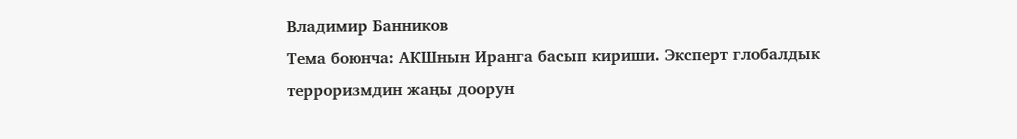Владимир Банников
Тема боюнча: АКШнын Иранга басып кириши. Эксперт глобалдык терроризмдин жаңы доорун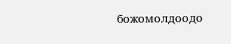божомолдоодо